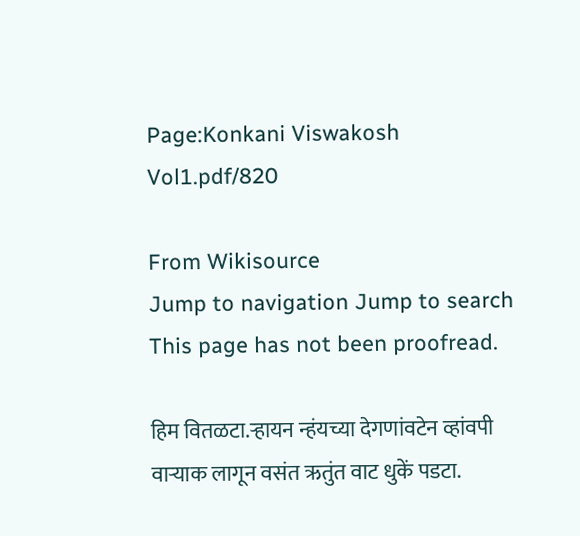Page:Konkani Viswakosh Vol1.pdf/820

From Wikisource
Jump to navigation Jump to search
This page has not been proofread.

हिम वितळटा.ऱ्हायन न्हंयच्या देगणांवटेन व्हांवपी वाऱ्याक लागून वसंत ऋतुंत वाट धुकें पडटा.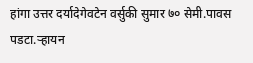हांगा उत्तर दर्यादेगेवटेन वर्सुकी सुमार ७० सेमी.पावस पडटा.ऱ्हायन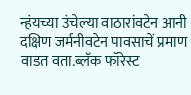न्हंयच्या उंचेल्या वाठारांवटेन आनी दक्षिण जर्मनीवटेन पावसाचें प्रमाण वाडत वता.ब्लॅक फॉरेस्ट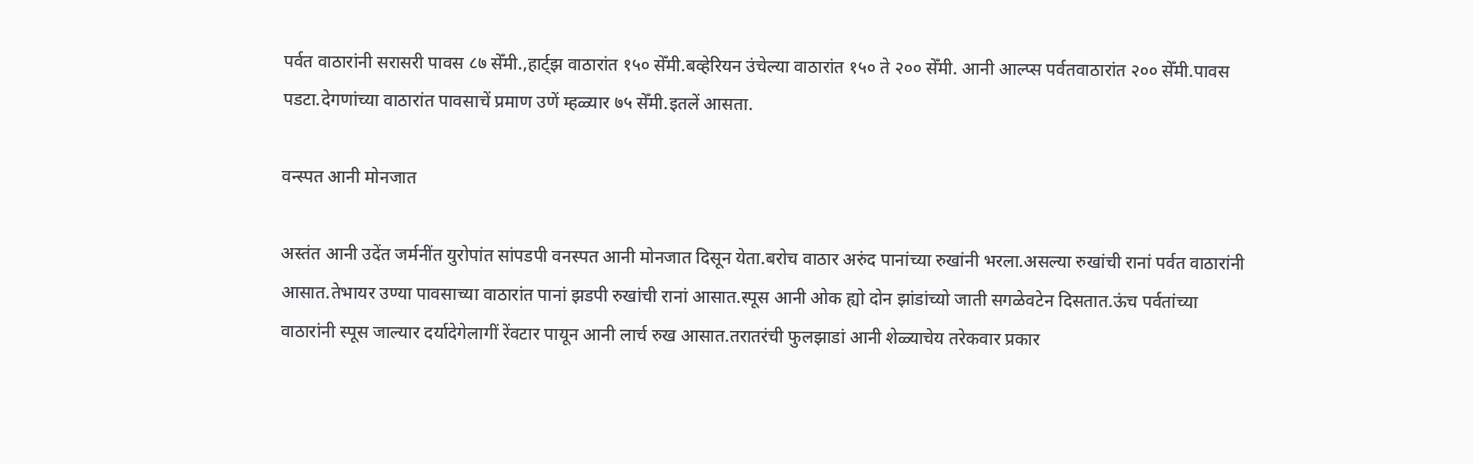पर्वत वाठारांनी सरासरी पावस ८७ सेँमी.,हार्ट्झ वाठारांत १५० सेँमी.बव्हेरियन उंचेल्या वाठारांत १५० ते २०० सेँमी. आनी आल्प्स पर्वतवाठारांत २०० सेँमी.पावस पडटा.देगणांच्या वाठारांत पावसाचें प्रमाण उणें म्हळ्यार ७५ सेँमी.इतलें आसता.

वन्स्पत आनी मोनजात

अस्तंत आनी उदेंत जर्मनींत युरोपांत सांपडपी वनस्पत आनी मोनजात दिसून येता.बरोच वाठार अरुंद पानांच्या रुखांनी भरला.असल्या रुखांची रानां पर्वत वाठारांनी आसात.तेभायर उण्या पावसाच्या वाठारांत पानां झडपी रुखांची रानां आसात.स्पूस आनी ओक ह्यो दोन झांडांच्यो जाती सगळेवटेन दिसतात.ऊंच पर्वतांच्या वाठारांनी स्पूस जाल्यार दर्यादेगेलागीं रेंवटार पायून आनी लार्च रुख आसात.तरातरंची फुलझाडां आनी शेळ्याचेय तरेकवार प्रकार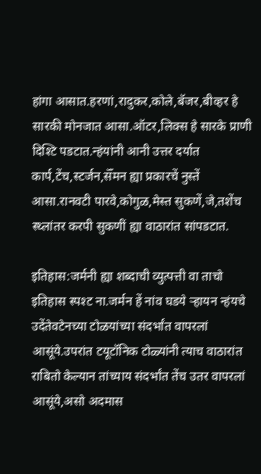हांगा आसात.हरणां,रादुकर,कोले,बॅजर,बीव्हर हे सारकी मोनजात आसा.ऑटर,लिक्स हे सारके प्राणी दिश्टि पडटात.न्हंयांनी आनी उत्तर दर्यात कार्प,टेंच,स्टर्जन,सॅँमन ह्या प्रकारचें नुस्तें आसा.रानवटी पारवे,कोगुळ,मेस्त सुकणें,जे,तशेंच स्थ्लांतर करपी सुकणीं ह्या वाठारांत सांपडटात.

इतिहास:जर्मनी ह्या शब्दाची व्युत्पत्ती वा ताचो इतिहास स्पश्ट ना.जर्मन हें नांव घडये ऱ्हायन न्हंयचे उदेंतेवटेनच्या टोळयांच्या संदर्भांत वापरलां आसूंये.उपरांत टयूटॉनिक टोळ्यांनी त्याच वाठारांत राबितो केल्यान तांच्याय संदर्भांत तेंच उतर वापरलां आसूंये,असो अदमास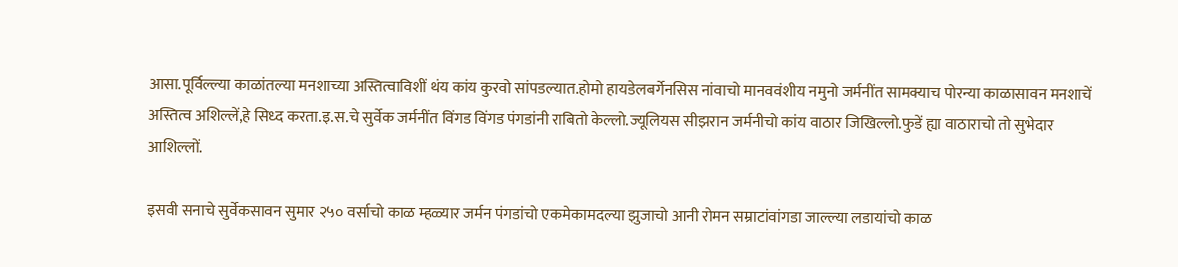आसा.पूर्विल्ल्या काळांतल्या मनशाच्या अस्तित्वाविशीं थंय कांय कुरवो सांपडल्यात.होमो हायडेलबर्गेनसिस नांवाचो मानववंशीय नमुनो जर्मनींत सामक्याच पोरन्या काळासावन मनशाचें अस्तित्व अशिल्लें,हे सिध्द करता.इ.स.चे सुर्वेक जर्मनींत विंगड विंगड पंगडांनी राबितो केल्लो.ज्यूलियस सीझरान जर्मनीचो कांय वाठार जिखिल्लो.फुडें ह्या वाठाराचो तो सुभेदार आशिल्लों.

इसवी सनाचे सुर्वेकसावन सुमार २५० वर्साचो काळ म्हळ्यार जर्मन पंगडांचो एकमेकामदल्या झुजाचो आनी रोमन सम्राटांवांगडा जाल्ल्या लडायांचो काळ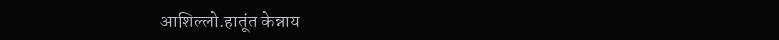आशिल्लो.हातूंत केन्नाय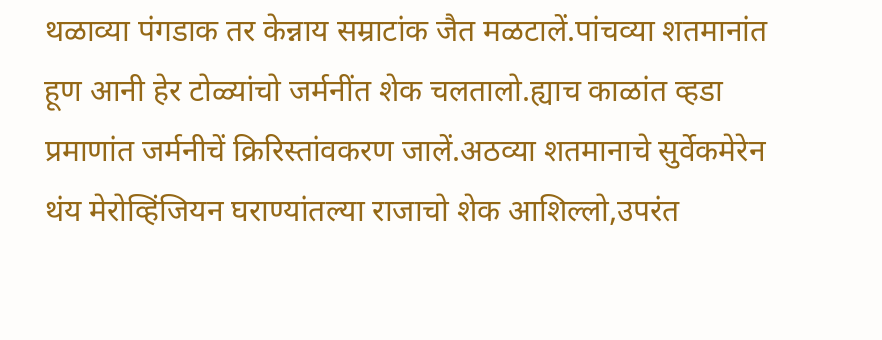थळाव्या पंगडाक तर केन्नाय सम्राटांक जैत मळटालें.पांचव्या शतमानांत हूण आनी हेर टोळ्यांचो जर्मनींत शेक चलतालो.ह्याच काळांत व्हडा प्रमाणांत जर्मनीचें क्रिरिस्तांवकरण जालें.अठव्या शतमानाचे सुर्वेकमेरेन थंय मेरोव्हिंजियन घराण्यांतल्या राजाचो शेक आशिल्लो,उपरंत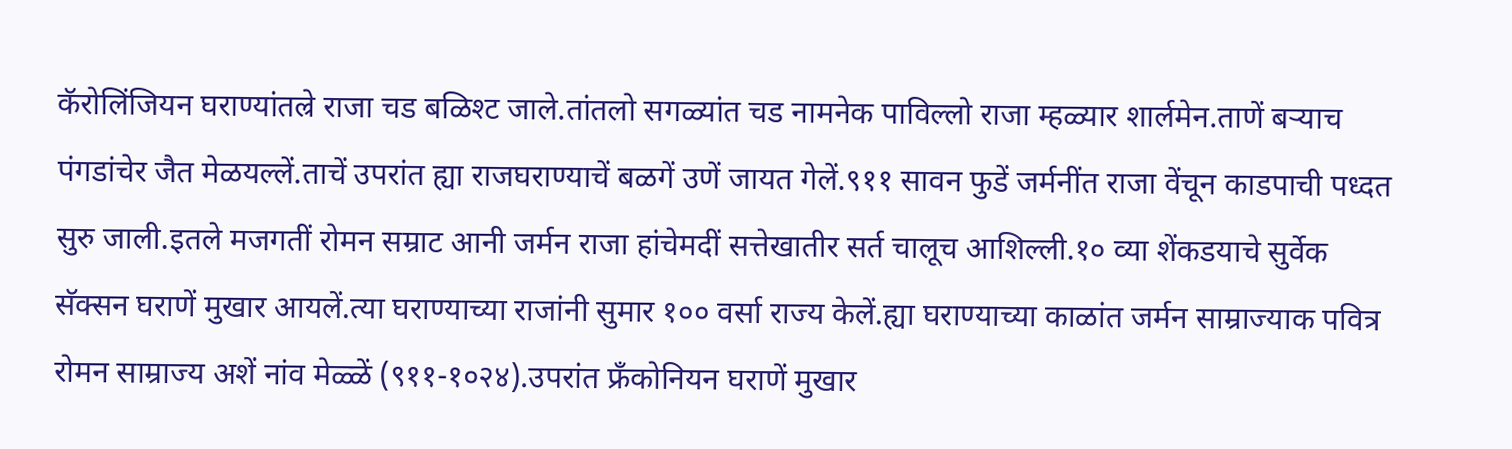कॅरोलिंजियन घराण्यांतल्रे राजा चड बळिश्ट जाले.तांतलो सगळ्यांत चड नामनेक पाविल्लो राजा म्हळ्यार शार्लमेन.ताणें बऱ्याच पंगडांचेर जैत मेळयल्लें.ताचें उपरांत ह्या राजघराण्याचें बळगें उणें जायत गेलें.९११ सावन फुडें जर्मनींत राजा वेंचून काडपाची पध्दत सुरु जाली.इतले मजगतीं रोमन सम्राट आनी जर्मन राजा हांचेमदीं सत्तेखातीर सर्त चालूच आशिल्ली.१० व्या शेंकडयाचे सुर्वेक सॅक्सन घराणें मुखार आयलें.त्या घराण्याच्या राजांनी सुमार १०० वर्सा राज्य केलें.ह्या घराण्याच्या काळांत जर्मन साम्राज्याक पवित्र रोमन साम्राज्य अशें नांव मेळ्ळें (९११-१०२४).उपरांत फ्रॅंकोनियन घराणें मुखार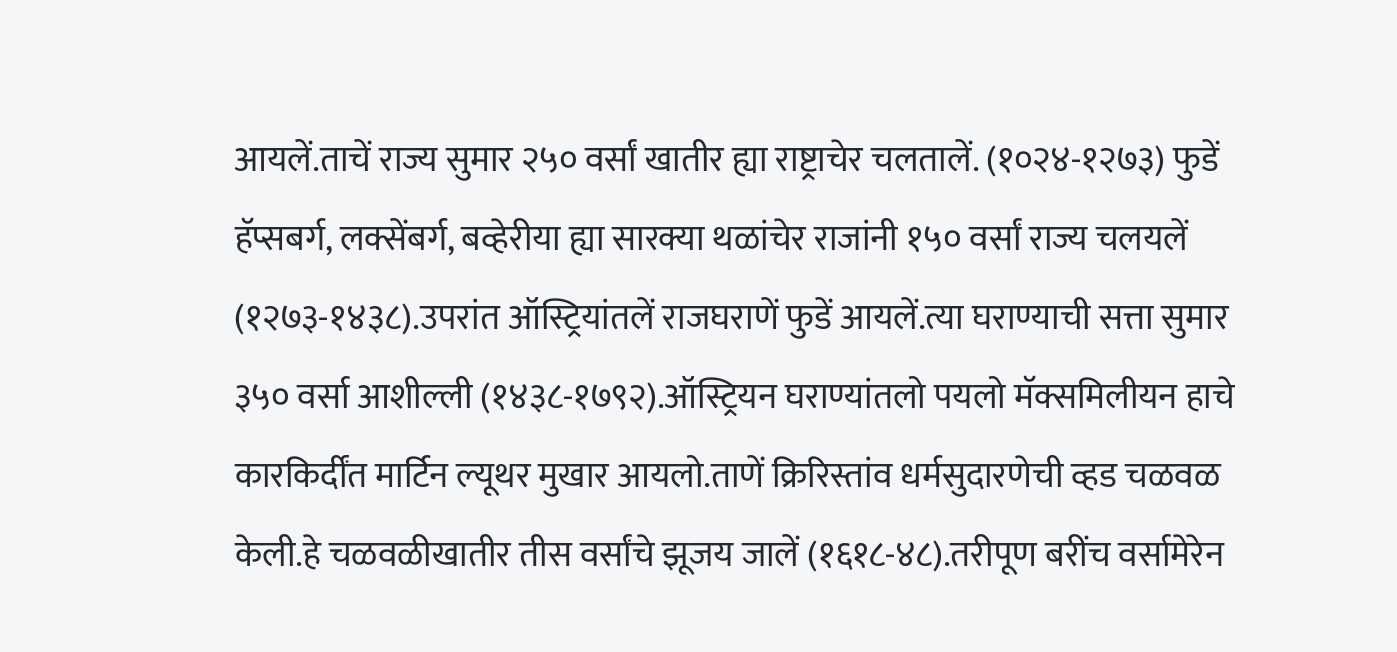आयलें.ताचें राज्य सुमार २५० वर्सां खातीर ह्या राष्ट्राचेर चलतालें. (१०२४-१२७३) फुडें हॅप्सबर्ग, लक्सेंबर्ग, बव्हेरीया ह्या सारक्या थळांचेर राजांनी १५० वर्सां राज्य चलयलें (१२७३-१४३८).उपरांत ऑस्ट्रियांतलें राजघराणें फुडें आयलें.त्या घराण्याची सत्ता सुमार ३५० वर्सा आशील्ली (१४३८-१७९२).ऑस्ट्रियन घराण्यांतलो पयलो मॅक्समिलीयन हाचे कारकिर्दींत मार्टिन ल्यूथर मुखार आयलो.ताणें क्रिरिस्तांव धर्मसुदारणेची व्हड चळवळ केली.हे चळवळीखातीर तीस वर्सांचे झूजय जालें (१६१८-४८).तरीपूण बरींच वर्सामेरेन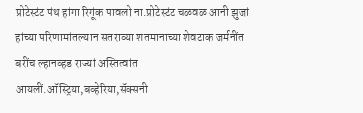प्रोटेस्टंट पंथ हांगा रिगूंक पावलो ना.प्रोटेस्टंट चळवळ आनी झुजां हांच्या परिणामांतल्यान सतराव्या शतमानाच्या शेवटाक जर्मनींत बरींच ल्हानव्हड राज्यां अस्तित्वांत आयलीं.ऑस्ट्रिया,बव्हेरिया,सॅक्सनी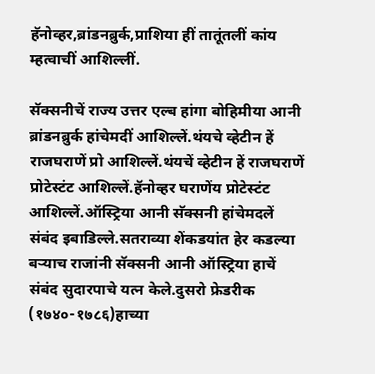हॅनोव्हर,ब्रांडनब्रुर्क,प्राशिया हीं तातूंतलीं कांय म्हत्वाचीं आशिल्लीं.

सॅक्सनीचें राज्य उत्तर एल्ब हांगा बोहिमीया आनी ब्रांडनब्रुर्क हांचेमदीं आशिल्लें.थंयचे व्हेटीन हें राजघराणें प्रो आशिल्लें.थंयचें व्हेटीन हें राजघराणें प्रोटेस्टंट आशिल्लें.हॅनोव्हर घराणेंय प्रोटेस्टंट आशिल्लें.ऑस्ट्रिया आनी सॅक्सनी हांचेमदलें संबंद इबाडिल्ले.सतराव्या शेंकडयांत हेर कडल्या बऱ्याच राजांनी सॅक्सनी आनी ऑस्ट्रिया हाचें संबंद सुदारपाचे यत्न केले.दुसरो फ्रेडरीक (१७४०-१७८६)हाच्या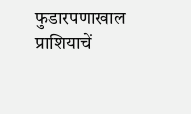फुडारपणाखाल प्राशियाचें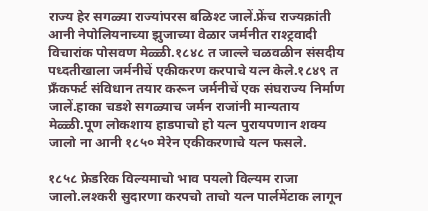राज्य हेर सगळ्या राज्यांपरस बळिश्ट जालें.फ्रेंच राज्यक्रांती आनी नेपोलियनाच्या झुजाच्या वेळार जर्मनीत राश्ट्रवादी विचारांक पोसवण मेळ्ळी.१८४८ त जाल्ले चळवळीन संसदीय पध्दतीखाला जर्मनीचें एकीकरण करपाचे यत्न केले.१८४९ त फ्रँकफर्ट संविधान तयार करून जर्मनीचें एक संघराज्य निर्माण जालें.हाका चडशे सगळ्याच जर्मन राजांनी मान्यताय मेळ्ळी.पूण लोकशाय हाडपाचो हो यत्न पुरायपणान शक्य जालो ना आनी १८५० मेरेन एकीकरणाचे यत्न फसले.

१८५८ फ्रेडरिक विल्यमाचो भाव पयलो विल्यम राजा जालो.लश्करी सुदारणा करपचो ताचो यत्न पार्लमेंटाक लागून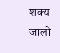शक्य जालो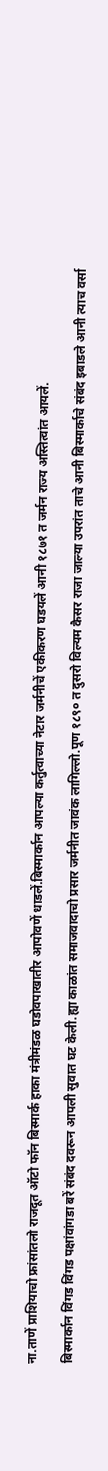ना.ताणें प्राशियाचो फ्रांसांतलो राजदूत ऑटो फॉन बिस्मार्क हाका मंत्रीमंडळ घडोवपाखातीर आपोवणें धाडलें.बिस्मार्कान आपल्या कर्तुत्वाच्या नेटार जर्मनीचें एकीकरण घडयलें आनी १८७१ त जर्मन राज्य अस्तित्वांत आयलें.

बिस्मार्कान विंगड विंगड पक्षांवांगडा बरें संबंद दवरून आपली सुवात घट केली.ह्या काळांत समाजवादाचो प्रसार जर्मनीत जावंक लागिल्लो.पूण १८९० त दुसरो विल्यम कैसर राजा जाल्या उपरांत ताचे आनी बिस्मार्काचे संबंद इबाडले आनी त्याच वर्सा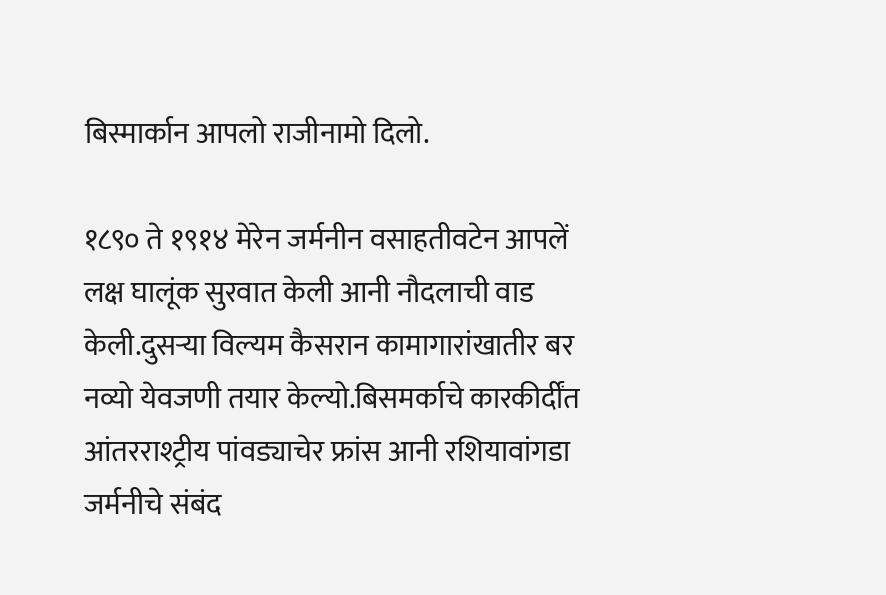बिस्मार्कान आपलो राजीनामो दिलो.

१८९० ते १९१४ मेरेन जर्मनीन वसाहतीवटेन आपलें लक्ष घालूंक सुरवात केली आनी नौदलाची वाड केली.दुसऱ्या विल्यम कैसरान कामागारांखातीर बर नव्यो येवजणी तयार केल्यो.बिसमर्काचे कारकीर्दींत आंतरराश्ट्रीय पांवड्याचेर फ्रांस आनी रशियावांगडा जर्मनीचे संबंद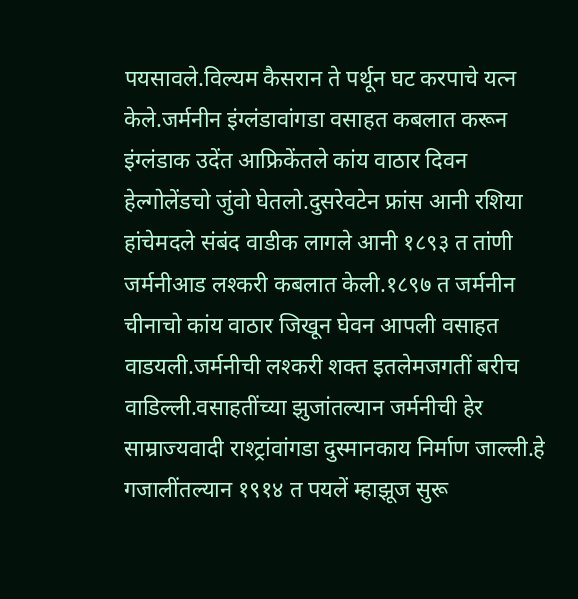पयसावले.विल्यम कैसरान ते पर्थून घट करपाचे यत्न केले.जर्मनीन इंग्लंडावांगडा वसाहत कबलात करून इंग्लंडाक उदेंत आफ्रिकेंतले कांय वाठार दिवन हेल्गोलेंडचो जुंवो घेतलो.दुसरेवटेन फ्रांस आनी रशिया हांचेमदले संबंद वाडीक लागले आनी १८९३ त तांणी जर्मनीआड लश्करी कबलात केली.१८९७ त जर्मनीन चीनाचो कांय वाठार जिखून घेवन आपली वसाहत वाडयली.जर्मनीची लश्करी शक्त इतलेमजगतीं बरीच वाडिल्ली.वसाहतींच्या झुजांतल्यान जर्मनीची हेर साम्राज्यवादी राश्ट्रांवांगडा दुस्मानकाय निर्माण जाल्ली.हे गजालींतल्यान १९१४ त पयलें म्हाझूज सुरू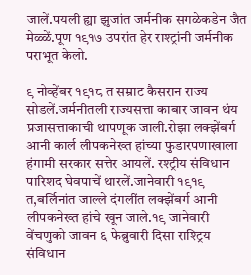जालें.पयली ह्या झुजांत जर्मनीक सगळेकडेन जैत मेळ्ळें.पूण १९१७ उपरांत हेर राश्ट्रांनी जर्मनीक पराभूत केलो.

९ नोव्हेंबर १९१८ त सम्राट कैसरान राज्य सोडलें.जर्मनीतली राज्यसत्ता काबार जावन थंय प्रजासत्ताकाची थापणूक जाली.रोझा लक्झेंबर्ग आनी कार्ल लीपकनेख्त हांच्या फुडारपणाखाला हंगामी सरकार सत्तेर आयलें. रश्ट्रीय संविधान पारिशद घेवपाचें थारलें.जानेवारी १९१९ त,बर्लिनांत जाल्ले दंगलींत लक्झेंबर्ग आनी लीपकनेख्त हांचे खून जाले.१९ जानेवारी वेंचणुको जावन ६ फेब्रुवारी दिसा राश्ट्रिय संविधान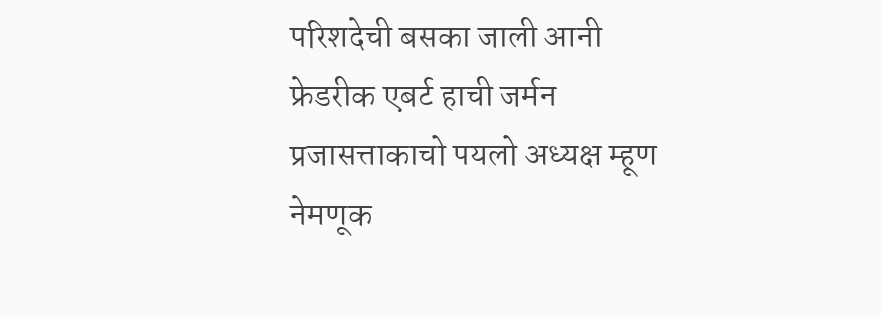परिशदेची बसका जाली आनी फ्रेडरीक एबर्ट हाची जर्मन प्रजासत्ताकाचो पयलो अध्यक्ष म्हूण नेमणूक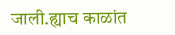जाली.ह्याच काळांत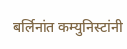बर्लिनांत कम्युनिस्टांनी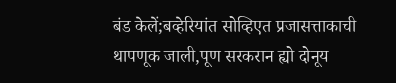बंड केलें;बव्हेरियांत सोव्हिएत प्रजासत्ताकाची थापणूक जाली,पूण सरकरान ह्यो दोनूय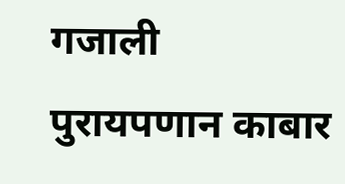गजाली पुरायपणान काबार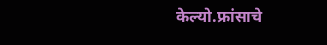केल्यो.फ्रांसाचे